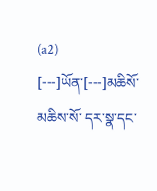(a2) [---]ཡོན་[---]མཆིསོ་མཆིས་སོ་ དར་སྣ་དང་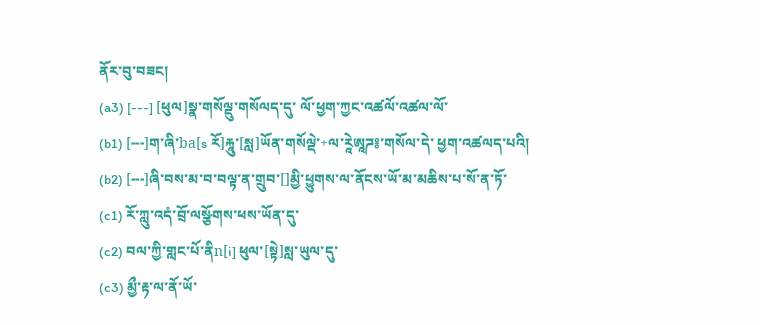ནོར་བུ་བཟང།
(a3) [---] [ཕུལ]སྣ་གསོལྡུ་གསོལད་དུ་ ལོ་ཕྱག་ཀྱང་འཚལོ་འཚལ་ལོ་
(b1) [---]ག་ཞི་ba[s རོ]རྐཱུ་[སླ]ཡོན་གསོལྡེ་+ལ་ཪཱེཨཱཌ༔་གསོལ་དེ་ ཕྱག་འཚལད་པའི།
(b2) [---]ཞི་བས་མ་བ་བལྟ་ན་གྲུབ་[]མྱི་ཕྱུགས་ལ་ནོངས་ཡོ་མ་མཆིས་པ་སོ་ན་ཏོ་
(c1) རོ་ཀླུ་འདཾ་བྲོ་ལསྩོགས་ཕས་ཡོན་དུ་
(c2) བལ་ཀྱི་གླང་པོ་ནིn[i] ཕུལ་[སྟེ]སླ་ཡུལ་དུ་
(c3) མྱྀ་རྟ་ལ་ནོ་ཡོ་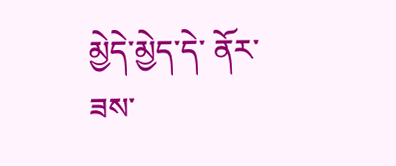མྱེདེ་མྱེད་དེ་ ནོར་ཟས་